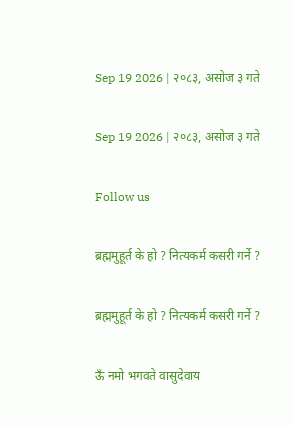Sep 19 2026 | २०८३, असोज ३ गते

Sep 19 2026 | २०८३, असोज ३ गते

Follow us

ब्रह्ममुहूर्त के हो ? नित्यकर्म कसरी गर्ने ?

ब्रह्ममुहूर्त के हो ? नित्यकर्म कसरी गर्ने ?

ऊँ नमो भगवते वासुदेवाय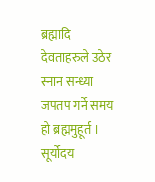ब्रह्मादि देवताहरुले उठेर स्नान सन्ध्या जपतप गर्ने समय हो ब्रह्ममुहूर्त । सूर्योदय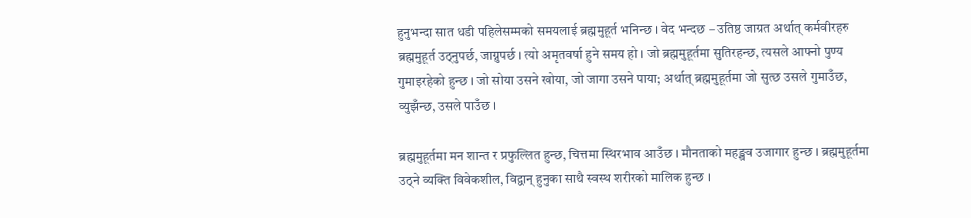हुनुभन्दा सात धडी पहिलेसम्मको समयलाई ब्रह्ममुहूर्त भनिन्छ । वेद भन्दछ – उतिष्ठ जाग्रत अर्थात् कर्मवीरहरु ब्रह्ममुहूर्त उठ्नुपर्छ, जाग्नुपर्छ । त्यो अमृतवर्षा हुने समय हो । जो ब्रह्ममुहूर्तमा सुतिरहन्छ, त्यसले आफ्नो पुण्य गुमाइरहेको हुन्छ । जो सोया उसने खोया, जो जागा उसने पाया; अर्थात् ब्रह्ममुहूर्तमा जो सुत्छ उसले गुमाउँछ, व्युझँन्छ, उसले पाउँछ ।

ब्रह्ममुहूर्तमा मन शान्त र प्रफुल्लित हुन्छ, चित्तमा स्थिरभाव आउँछ । मौनताको महङ्खव उजागार हुन्छ । ब्रह्ममुहूर्तमा उठ्ने व्यक्ति विवेकशील, विद्वान् हुनुका साथै स्वस्थ शरीरको मालिक हुन्छ ।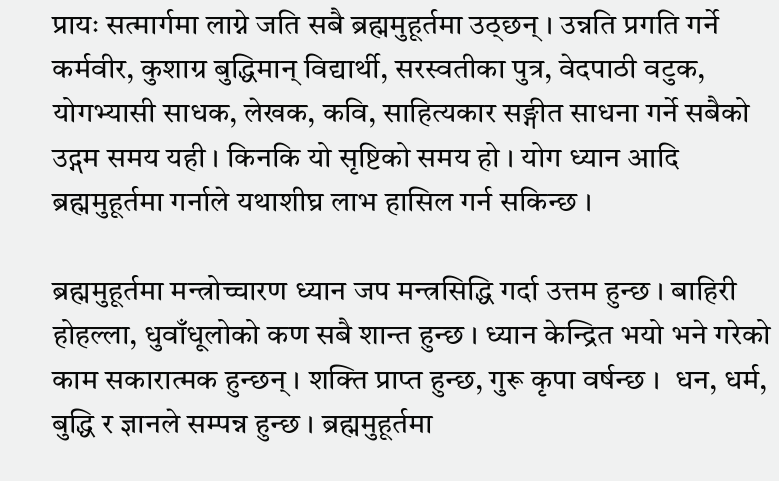प्रायः सत्मार्गमा लाग्ने जति सबै ब्रह्ममुहूर्तमा उठ्छन् । उन्नति प्रगति गर्ने कर्मवीर, कुशाग्र बुद्धिमान् विद्यार्थी, सरस्वतीका पुत्र, वेदपाठी वटुक, योगभ्यासी साधक, लेखक, कवि, साहित्यकार सङ्गीत साधना गर्ने सबैको उद्गम समय यही । किनकि यो सृष्टिको समय हो । योग ध्यान आदि ब्रह्ममुहूर्तमा गर्नाले यथाशीघ्र लाभ हासिल गर्न सकिन्छ ।

ब्रह्ममुहूर्तमा मन्त्रोच्चारण ध्यान जप मन्त्रसिद्धि गर्दा उत्तम हुन्छ । बाहिरी होहल्ला, धुवाँधूलोको कण सबै शान्त हुन्छ । ध्यान केन्द्रित भयो भने गरेको काम सकारात्मक हुन्छन् । शक्ति प्राप्त हुन्छ, गुरू कृपा वर्षन्छ ।  धन, धर्म, बुद्धि र ज्ञानले सम्पन्न हुन्छ । ब्रह्ममुहूर्तमा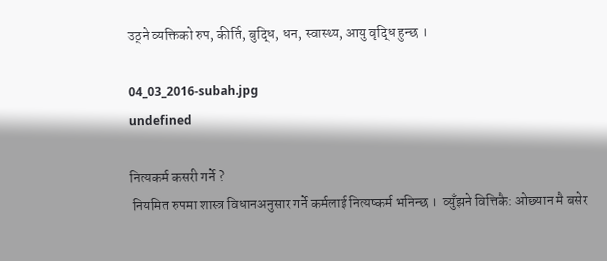उठ्ने व्यक्तिको रुप, कीर्ति, बुद्धि, धन, स्वास्थ्य, आयु वृद्धि हुन्छ ।

04_03_2016-subah.jpg
undefined

नित्यकर्म कसरी गर्ने ?
 नियमित रुपमा शास्त्र विधानअनुसार गर्ने कर्मलाई नित्यष्कर्म भनिन्छ ।  व्युँझने वित्तिकै: ओछ्यान मै बसेर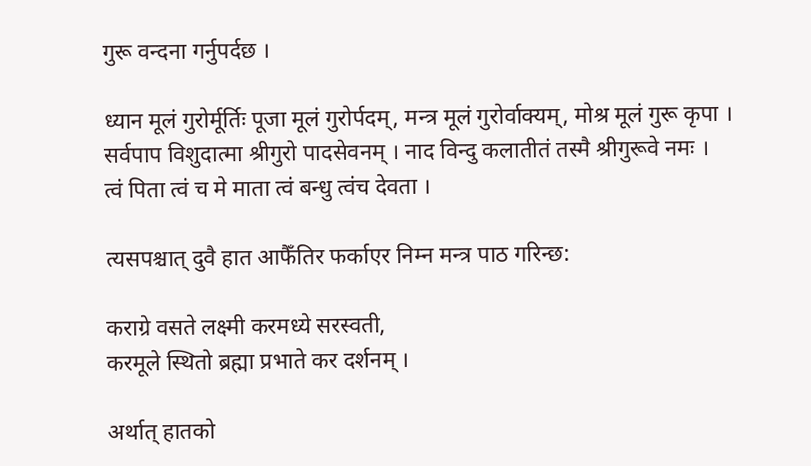गुरू वन्दना गर्नुपर्दछ ।

ध्यान मूलं गुरोर्मूर्तिः पूजा मूलं गुरोर्पदम्, मन्त्र मूलं गुरोर्वाक्यम्, मोश्र मूलं गुरू कृपा ।
सर्वपाप विशुदात्मा श्रीगुरो पादसेवनम् । नाद विन्दु कलातीतं तस्मै श्रीगुरूवे नमः ।
त्वं पिता त्वं च मे माता त्वं बन्धु त्वंच देवता ।

त्यसपश्चात् दुवै हात आफैँतिर फर्काएर निम्न मन्त्र पाठ गरिन्छ:

कराग्रे वसते लक्ष्मी करमध्ये सरस्वती,
करमूले स्थितो ब्रह्मा प्रभाते कर दर्शनम् ।

अर्थात् हातको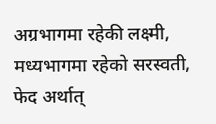अग्रभागमा रहेकी लक्ष्मी, मध्यभागमा रहेको सरस्वती, फेद अर्थात्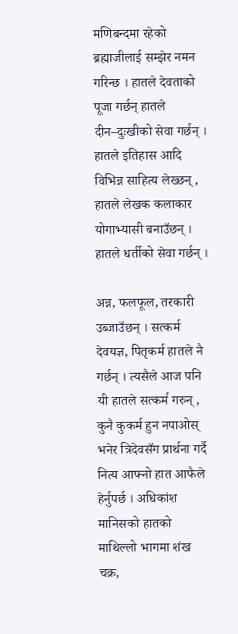मणिबन्दमा रहेको ब्रह्माजीलाई सम्झेर नमन गरिन्छ । हातले देवताको पूजा गर्छन् हातले दीन–दुःखीको सेवा गर्छन् ।
हातले इतिहास आदि विभिन्न साहित्य लेख्छन्, हातले लेखक कलाकार योगाभ्यासी बनाउँछन् । हातले धर्तीको सेवा गर्छन् ।

अन्न, फलफूल, तरकारी उब्जाउँछन् । सत्कर्म देवयज्ञ, पितृकर्म हातले नै गर्छन् । त्यसैले आज पनि यी हातले सत्कर्म गरुन्, कुनै कुकर्म हुन नपाओस् भनेर त्रिदेवसँग प्रार्थना गर्दै नित्य आफ्नो हात आफैले हेर्नुपर्छ । अधिकांश मानिसको हातको माथिल्लो भागमा शंख चक्र,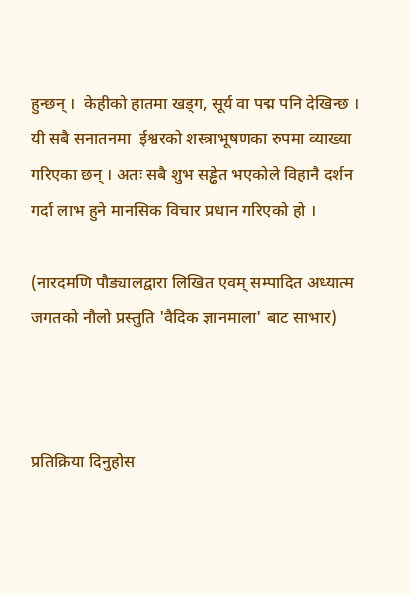हुन्छन् ।  केहीको हातमा खड्ग, सूर्य वा पद्म पनि देखिन्छ । यी सबै सनातनमा  ईश्वरको शस्त्राभूषणका रुपमा व्याख्या गरिएका छन् । अतः सबै शुभ सड्ढेत भएकोले विहानै दर्शन गर्दा लाभ हुने मानसिक विचार प्रधान गरिएको हो ।

(नारदमणि पौड्यालद्वारा लिखित एवम् सम्पादित अध्यात्म जगतको नौलो प्रस्तुति 'वैदिक ज्ञानमाला' बाट साभार)



प्रतिक्रिया दिनुहोस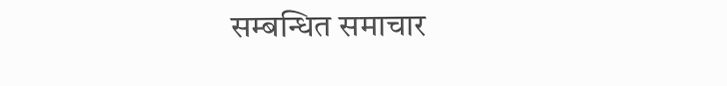सम्बन्धित समाचार